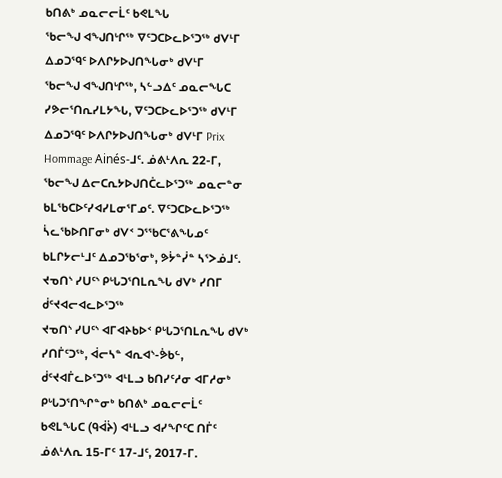ᑲᑎᕕᒃ ᓄᓇᓕᓕᒫᑦ ᑲᕙᒪᖓ
ᖃᓕᖑ ᐊᖑᑎᒡᒋᖅ ᐁᑦᑐᑕᐅᓚᐅᕐᑐᖅ ᑯᐯᒻᒥ ᐃᓄᑐᙯᑦ ᐅᐱᒋᔭᐅᒍᑎᖓᓂᒃ ᑯᐯᒻᒥ
ᖃᓕᖑ ᐊᖑᑎᒡᒋᖅ, ᓴᓪᓗᐃᑦ ᓄᓇᓕᖓᑕ ᓯᕗᓕᕐᑎᕆᓯᒪᔭᖓ, ᐁᑦᑐᑕᐅᓚᐅᕐᑐᖅ ᑯᐯᒻᒥ ᐃᓄᑐᙯᑦ ᐅᐱᒋᔭᐅᒍᑎᖓᓂᒃ ᑯᐯᒻᒥ Prix Hommage Ainés-ᒧᑦ. ᓅᕕᒻᐱᕆ 22-ᒥ, ᖃᓕᖑ ᐃᓕᑕᕆᔭᐅᒍᑎᑖᓚᐅᕐᑐᖅ ᓄᓇᓕᓐᓂ ᑲᒪᖃᑕᐅᑦᓯᐊᓯᒪᓂᕐᒥᓄᑦ. ᐁᑦᑐᑕᐅᓚᐅᕐᑐᖅ ᓵᓚᖃᐅᑎᒥᓂᒃ ᑯᐯᑉ ᑐᕐᖃᑕᕐᕕᖓᓄᑦ ᑲᒪᒋᔭᓕᒻᒧᑦ ᐃᓄᑐᖃᕐᓂᒃ, ᕗᔮᓐᓰᓐ ᓴᕐᐳᓅᒧᑦ.
ᔪᓀᑎᔅ ᓯᑌᑦᔅ ᑭᒡᒐᑐᕐᑎᒪᕆᖓ ᑯᐯᒃ ᓯᑎᒥ ᑰᑦᔪᐊᓕᐊᓚᐅᕐᑐᖅ
ᔪᓀᑎᔅ ᓯᑌᑦᔅ ᐊᒥᐊᔨᑲᐅᑉ ᑭᒡᒐᑐᕐᑎᒪᕆᖓ ᑯᐯᒃ ᓯᑎᒦᑦᑐᖅ, ᐋᓕᓴᓐ ᐊᕆᐊᔅ-ᕘᑲᓪ, ᑰᑦᔪᐊᒦᓚᐅᕐᑐᖅ ᐊᒻᒪᓗ ᑲᑎᓯᑦᓱᓂ ᐊᒥᓱᓂᒃ ᑭᒡᒐᑐᕐᑎᖏᓐᓂᒃ ᑲᑎᕕᒃ ᓄᓇᓕᓕᒫᑦ ᑲᕙᒪᖓᑕ (ᑫᐋᔩ) ᐊᒻᒪᓗ ᐊᓯᖏᑦᑕ ᑎᒦᑦ ᓅᕕᒻᐱᕆ 15-ᒥᑦ 17-ᒧᑦ, 2017-ᒥ.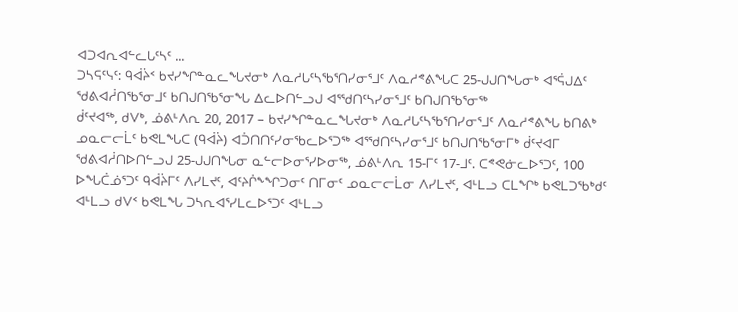ᐊᑐᐊᕆᐊᓪᓚᒐᑦᓴᑦ ...
ᑐᓴᕋᑦᓭᑦ: ᑫᐋᔩᑉ ᑲᔪᓯᖏᓐᓇᓚᖓᔪᓂᒃ ᐱᓇᓱᒐᑦᓴᖃᕐᑎᓯᓂᕐᒧᑦ ᐱᓇᓱᕝᕕᖓᑕ 25-ᒍᒍᑎᖓᓂᒃ ᐊᕐᕌᒍᐃᑦ ᖁᕕᐊᓲᑎᖃᕐᓂᒧᑦ ᑲᑎᒍᑎᖃᕐᓂᖓ ᐃᓚᐅᑎᓪᓗᒍ ᐊᕐᖁᑎᑦᓴᓯᓂᕐᒧᑦ ᑲᑎᒍᑎᖃᕐᓂᖅ
ᑰᑦᔪᐊᖅ, ᑯᐯᒃ, ᓅᕕᒻᐱᕆ 20, 2017 – ᑲᔪᓯᖏᓐᓇᓚᖓᔪᓂᒃ ᐱᓇᓱᒐᑦᓴᖃᕐᑎᓯᓂᕐᒧᑦ ᐱᓇᓱᕝᕕᖓ ᑲᑎᕕᒃ ᓄᓇᓕᓕᒫᑦ ᑲᕙᒪᖓᑕ (ᑫᐋᔩ) ᐊᑑᑎᑎᑦᓯᓂᖃᓚᐅᕐᑐᖅ ᐊᕐᖁᑎᑦᓴᓯᓂᕐᒧᑦ ᑲᑎᒍᑎᖃᕐᓂᒥᒃ ᑰᑦᔪᐊᒥ ᖁᕕᐊᓲᑎᐅᑎᓪᓗᒍ 25-ᒍᒍᑎᖓᓂ ᓇᓪᓕᐅᓂᕐᓯᐅᓂᖅ, ᓅᕕᒻᐱᕆ 15-ᒥᑦ 17-ᒧᑦ. ᑕᕝᕙᓃᓚᐅᕐᑐᑦ, 100 ᐅᖓᑖᓅᕐᑐᑦ ᑫᐋᔩᒥᑦ ᐱᓯᒪᔪᑦ, ᐊᑦᔨᒌᖕᖏᑐᓂᑦ ᑎᒥᓂᑦ ᓄᓇᓕᓕᒫᓂ ᐱᓯᒪᔪᑦ, ᐊᒻᒪᓗ ᑕᒪᖏᒃ ᑲᕙᒪᑐᖃᒃᑯᑦ ᐊᒻᒪᓗ ᑯᐯᑉ ᑲᕙᒪᖓ ᑐᓴᕆᐊᕐᓯᒪᓚᐅᕐᑐᑦ ᐊᒻᒪᓗ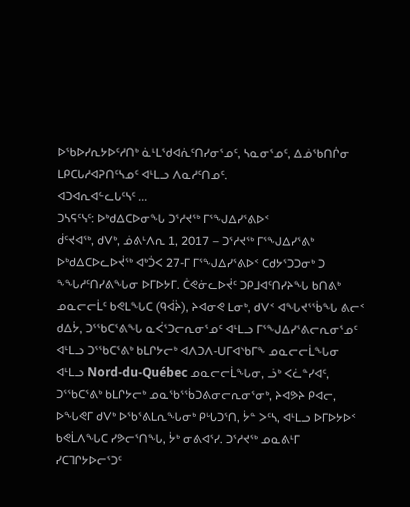ᐅᖃᐅᓯᕆᔭᐅᑦᓱᑎᒃ ᓈᒻᒪᖁᐊᕇᑦᑎᓯᓂᕐᓄᑦ, ᓴᓇᓂᕐᓄᑦ, ᐃᓅᖃᑎᒌᓂ ᒪᑭᑕᒐᓱᐊᕈᑎᑦᓴᓄᑦ ᐊᒻᒪᓗ ᐱᓇᓱᑦᑎᓄᑦ.
ᐊᑐᐊᕆᐊᓪᓚᒐᑦᓴᑦ ...
ᑐᓴᕋᑦᓭᑦ: ᐅᒃᑯᐃᑕᐅᓂᖓ ᑐᕐᓱᔪᖅ ᒥᕐᖑᐃᓯᕐᕕᐅᑉ
ᑰᑦᔪᐊᖅ, ᑯᐯᒃ, ᓅᕕᒻᐱᕆ 1, 2017 – ᑐᕐᓱᔪᖅ ᒥᕐᖑᐃᓯᕐᕕᒃ ᐅᒃᑯᐃᑕᐅᓚᐅᔫᖅ ᐊᒃᑑᐸ 27-ᒥ ᒥᕐᖑᐃᓯᕐᕕᐅᑉ ᑕᑯᔭᕐᑐᑐᓂᒃ ᑐ    ᖕᖓᓱᑦᑎᓯᕕᖓᓂ ᐅᒥᐅᔭᒥ. ᑖᕙᓃᓚᐅᔫᑦ ᑐᑭᒧᐊᑦᑎᓯᔨᖓ ᑲᑎᕕᒃ ᓄᓇᓕᓕᒫᑦ ᑲᕙᒪᖓᑕ (ᑫᐋᔩ), ᔨᐊᓂᕙ ᒪᓂᒃ, ᑯᐯᑉ ᐊᖓᔪᕐᖄᖓ ᕕᓕᑉ ᑯᐃᔮ, ᑐᕐᖃᑕᕐᕕᖓ ᓇᐹᕐᑐᓕᕆᓂᕐᓄᑦ ᐊᒻᒪᓗ ᒥᕐᖑᐃᓯᕐᕕᓕᕆᓂᕐᓄᑦ ᐊᒻᒪᓗ ᑐᕐᖃᑕᕐᕕᒃ ᑲᒪᒋᔭᓕᒃ ᐊᐱᑐᐱ-ᑌᒥᐊᔅᑲᒥᖕ ᓄᓇᓕᓕᒫᖓᓂ ᐊᒻᒪᓗ Nord-du-Québec ᓄᓇᓕᓕᒫᖓᓂ, ᓘᒃ ᐸᓛᓐᓯᐊᑦ, ᑐᕐᖃᑕᕐᕕᒃ ᑲᒪᒋᔭᓕᒃ ᓄᓇᖃᕐᖄᑐᕕᓂᓕᕆᓂᕐᓂᒃ, ᔨᐊᕗᔨ ᑭᐊᓕ, ᐅᖓᕙᒥ ᑯᐯᒃ ᐅᖃᕐᕕᒪᕆᖓᓂᒃ ᑭᒡᒐᑐᕐᑎ, ᔮᓐ ᐳᑦᓴ, ᐊᒻᒪᓗ ᐅᒥᐅᔭᐅᑉ ᑲᕙᒫᐱᖓᑕ ᓯᕗᓕᕐᑎᖓ, ᔮᒃ ᓂᕕᐊᕐᓯ. ᑐᕐᓱᔪᖅ ᓄᓇᕕᒻᒥ ᓯᑕᒣᒋᔭᐅᓕᕐᑐᑦ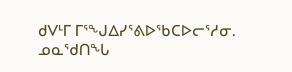ᑯᐯᒻᒥ ᒥᕐᖑᐃᓯᕐᕕᐅᖃᑕᐅᓕᕐᓱᓂ. ᓄᓇᖁᑎᖓ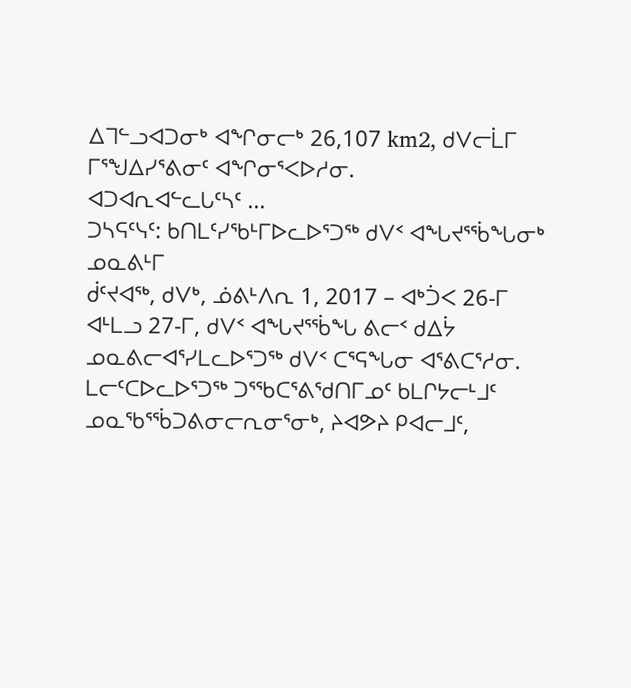ᐃᒣᓪᓗᐊᑐᓂᒃ ᐊᖏᓂᓕᒃ 26,107 km2, ᑯᐯᓕᒫᒥ ᒥᕐᖑᐃᓯᕐᕕᓂᑦ ᐊᖏᓂᕐᐸᐅᓱᓂ.
ᐊᑐᐊᕆᐊᓪᓚᒐᑦᓴᑦ ...
ᑐᓴᕋᑦᓭᑦ: ᑲᑎᒪᑦᓯᖃᒻᒥᐅᓚᐅᕐᑐᖅ ᑯᐯᑉ ᐊᖓᔪᕐᖄᖓᓂᒃ ᓄᓇᕕᒻᒥ
ᑰᑦᔪᐊᖅ, ᑯᐯᒃ, ᓅᕕᒻᐱᕆ 1, 2017 – ᐊᒃᑑᐸ 26-ᒥ ᐊᒻᒪᓗ 27-ᒥ, ᑯᐯᑉ ᐊᖓᔪᕐᖄᖓ ᕕᓕᑉ ᑯᐃᔮ ᓄᓇᕕᓕᐊᕐᓯᒪᓚᐅᕐᑐᖅ ᑯᐯᑉ ᑕᕐᕋᖓᓂ ᐊᕐᕕᑕᕐᓱᓂ. ᒪᓕᑦᑕᐅᓚᐅᕐᑐᖅ ᑐᕐᖃᑕᕐᕕᖁᑎᒥᓄᑦ ᑲᒪᒋᔭᓕᒻᒧᑦ ᓄᓇᖃᕐᖄᑐᕕᓂᓕᕆᓂᕐᓂᒃ, ᔨᐊᕗᔨ ᑭᐊᓕᒧᑦ,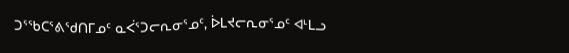ᑐᕐᖃᑕᕐᕕᖁᑎᒥᓄᑦ ᓇᐹᕐᑐᓕᕆᓂᕐᓄᑦ, ᐆᒪᔪᓕᕆᓂᕐᓄᑦ ᐊᒻᒪᓗ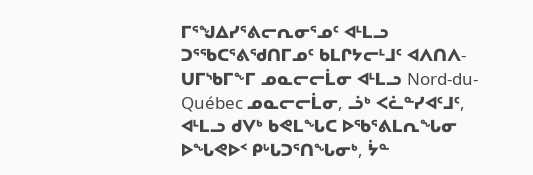ᒥᕐᖑᐃᓯᕐᕕᓕᕆᓂᕐᓄᑦ ᐊᒻᒪᓗ ᑐᕐᖃᑕᕐᕕᖁᑎᒥᓄᑦ ᑲᒪᒋᔭᓕᒻᒧᑦ ᐊᐱᑎᐱ-ᑌᒥᔅᑲᒥᖕᒥ ᓄᓇᓕᓕᒫᓂ ᐊᒻᒪᓗ Nord-du-Québec ᓄᓇᓕᓕᒫᓂ, ᓘᒃ ᐸᓛᓐᓯᐊᑦᒧᑦ, ᐊᒻᒪᓗ ᑯᐯᒃ ᑲᕙᒪᖓᑕ ᐅᖃᕐᕕᒪᕆᖓᓂ ᐅᖓᕙᐅᑉ ᑭᒡᒐᑐᕐᑎᖓᓂᒃ, ᔮᓐ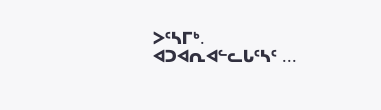ᐳᑦᓴᒥᒃ.
ᐊᑐᐊᕆᐊᓪᓚᒐᑦᓴᑦ ...